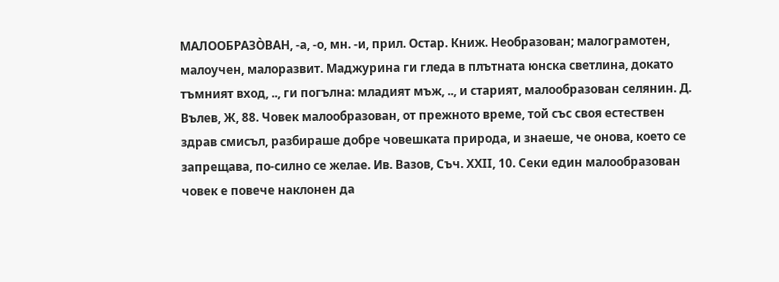МАЛООБРАЗО̀ВАН, -а, -о, мн. -и, прил. Остар. Книж. Необразован; малограмотен, малоучен, малоразвит. Маджурина ги гледа в плътната юнска светлина, докато тъмният вход, .., ги погълна: младият мъж, .., и старият, малообразован селянин. Д. Вълев, Ж, 88. Човек малообразован, от прежното време, той със своя естествен здрав смисъл, разбираше добре човешката природа, и знаеше, че онова, което се запрещава, по-силно се желае. Ив. Вазов, Съч. ХХII, 10. Секи един малообразован човек е повече наклонен да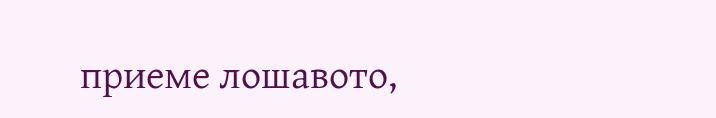приеме лошавото,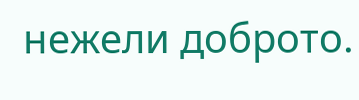нежели доброто.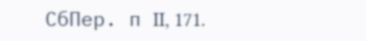СбПер. п II, 171.